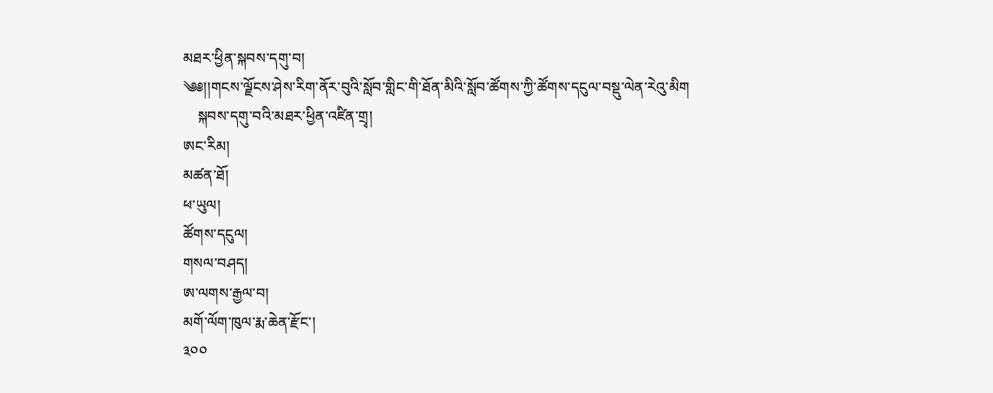མཐར་ཕྱིན་སྐབས་དགུ་བ།
༄༅།།གངས་ལྗོངས་ཤེས་རིག་ནོར་བུའི་སློབ་གླིང་གི་ཐོན་མིའི་སློབ་ཚོགས་ཀྱི་ཚོགས་དངུལ་བསྡུ་ལེན་རེའུ་མིག
    སྐབས་དགུ་བའི་མཐར་ཕྱིན་འཛིན་གྲྭ།
ཨང་རིམ།
མཚན་ཐོ།
ཕ་ཡུལ།
ཚོགས་དངུལ།
གསལ་བཤད།
ཨ་ལགས་རྒྱལ་བ།
མགོ་ལོག་ཁུལ་རྨ་ཆེན་རྫོང་།
༣༠༠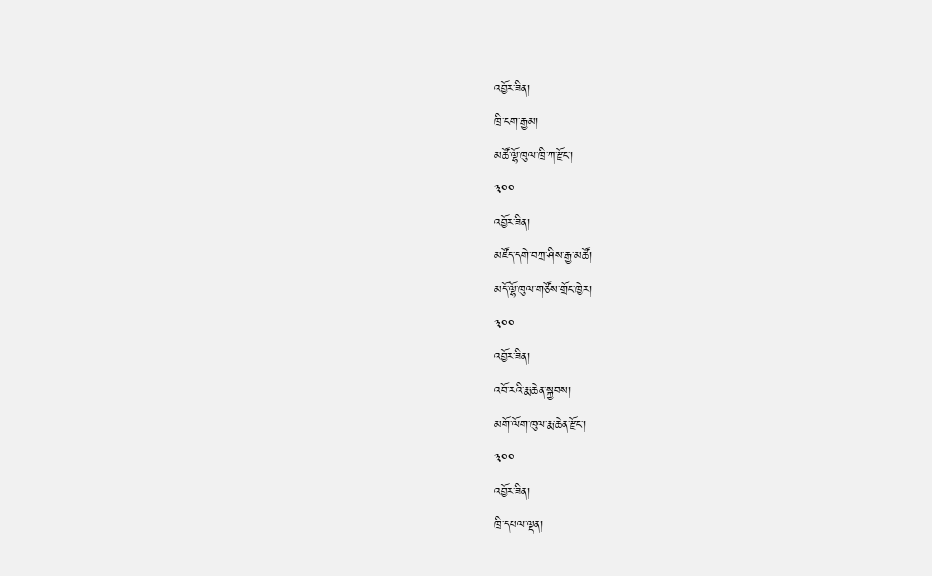འབྱོར་ཟིན།
ཁྲི་ངག་རྒྱམ།
མཚོ་ལྷོ་ཁུལ་ཁྲི་ཀ་རྫོང་།
༣༠༠
འབྱོར་ཟིན།
མཛོད་དགེ་བཀྲ་ཤིས་རྒྱ་མཚོ།
མདོ་ལྷོ་ཁུལ་གཙོས་གྲོང་ཁྱེར།
༣༠༠
འབྱོར་ཟིན།
འབོ་རའི་རྨ་ཆེན་སྐྱབས།
མགོ་ལོག་ཁུལ་རྨ་ཆེན་རྫོང་།
༣༠༠
འབྱོར་ཟིན།
ཁྲི་དཔལ་ལྡན།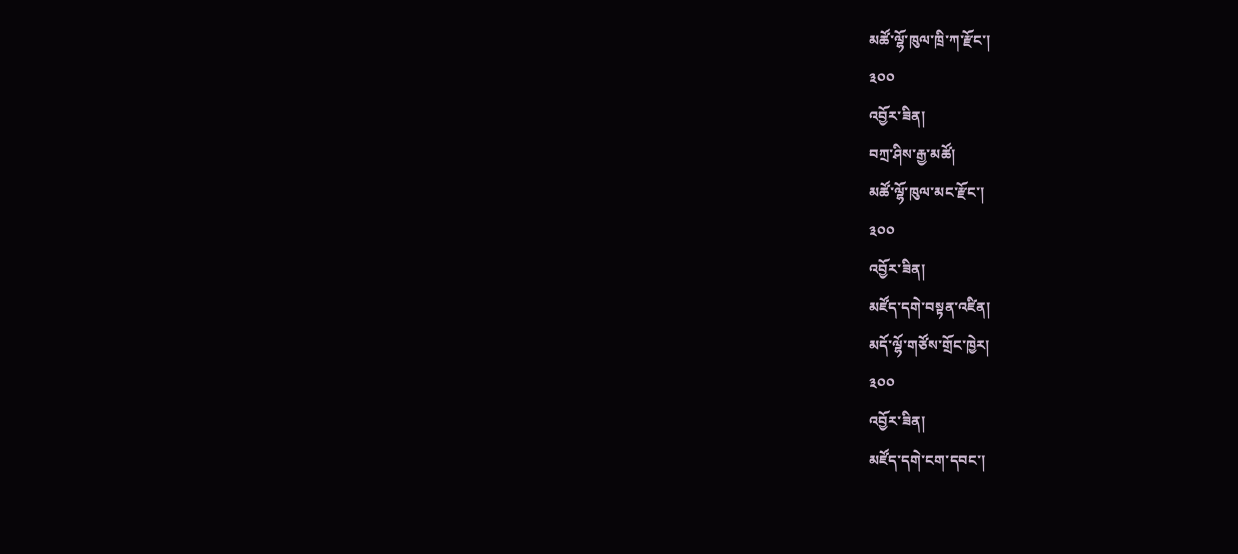མཚོ་ལྷོ་ཁུལ་ཁྲི་ཀ་རྫོང་།
༣༠༠
འབྱོར་ཟིན།
བཀྲ་ཤིས་རྒྱ་མཚོ།
མཚོ་ལྷོ་ཁུལ་མང་རྫོང་།
༣༠༠
འབྱོར་ཟིན།
མཛོད་དགེ་བསྟན་འཛིན།
མདོ་ལྷོ་གཙོས་གྲོང་ཁྱེར།
༣༠༠
འབྱོར་ཟིན།
མཛོད་དགེ་ངག་དབང་།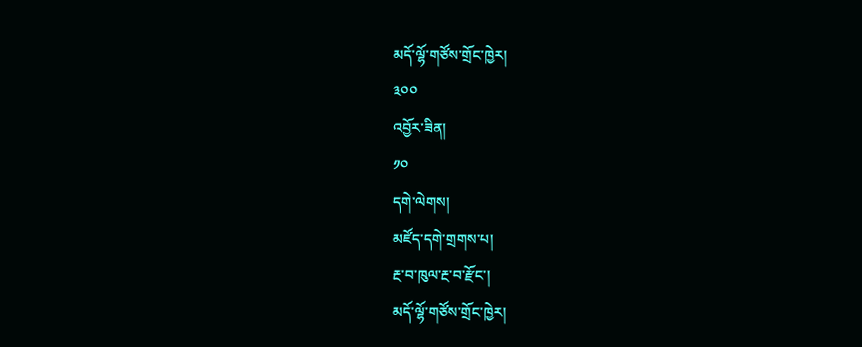མདོ་ལྷོ་གཙོས་གྲོང་ཁྱེར།
༣༠༠
འབྱོར་ཟིན།
༡༠
དགེ་ལེགས།
མཛོད་དགེ་གྲགས་པ།
རྔ་བ་ཁུལ་རྔ་བ་རྫོང་།
མདོ་ལྷོ་གཙོས་གྲོང་ཁྱེར།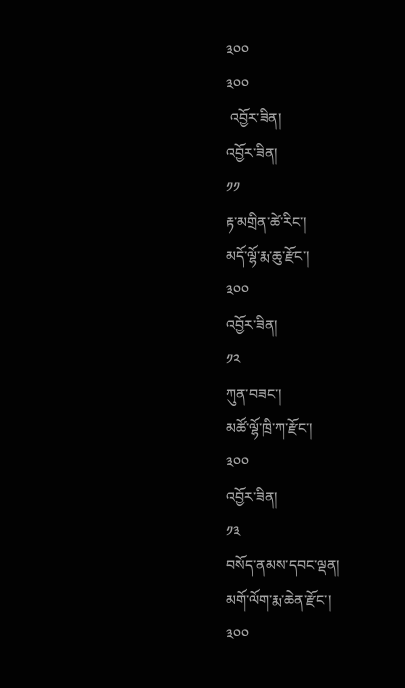༣༠༠
༣༠༠
 འབྱོར་ཟིན།
འབྱོར་ཟིན།
༡༡
རྟ་མགྲིན་ཚེ་རིང་།
མདོ་ལྷོ་རྨ་ཆུ་རྫོང་།
༣༠༠
འབྱོར་ཟིན།
༡༢
ཀུན་བཟང་།
མཚོ་ལྷོ་ཁྲི་ཀ་རྫོང་།
༣༠༠
འབྱོར་ཟིན།
༡༣
བསོད་ནམས་དབང་ལྡན།
མགོ་ལོག་རྨ་ཆེན་རྫོང་།
༣༠༠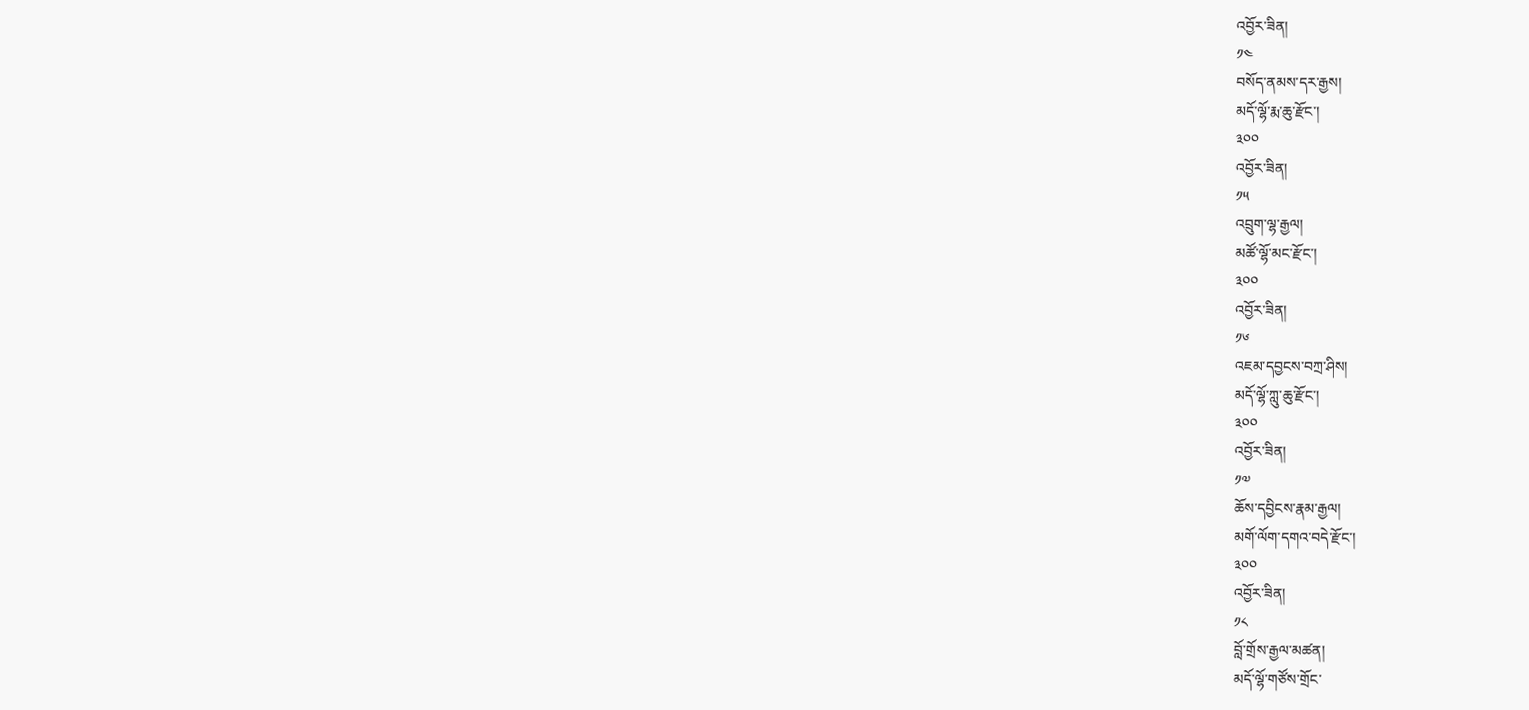འབྱོར་ཟིན།
༡༤
བསོད་ནམས་དར་རྒྱས།
མདོ་ལྷོ་རྨ་ཆུ་རྫོང་།
༣༠༠
འབྱོར་ཟིན།
༡༥
འབྲུག་ལྷ་རྒྱལ།
མཚོ་ལྷོ་མང་རྫོང་།
༣༠༠
འབྱོར་ཟིན།
༡༦
འཇམ་དབྱངས་བཀྲ་ཤིས།
མདོ་ལྷོ་ཀླུ་ཆུ་རྫོང་།
༣༠༠
འབྱོར་ཟིན།
༡༧
ཆོས་དབྱིངས་རྣམ་རྒྱལ།
མགོ་ལོག་དགའ་བདེ་རྫོང་།
༣༠༠
འབྱོར་ཟིན།
༡༨
བློ་གྲོས་རྒྱལ་མཚན།
མདོ་ལྷོ་གཙོས་གྲོང་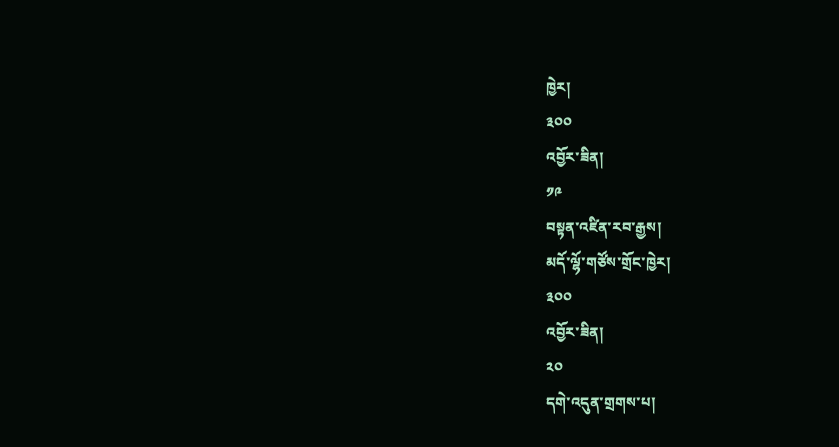ཁྱེར།
༣༠༠
འབྱོར་ཟིན།
༡༩
བསྟན་འཛིན་རབ་རྒྱས།
མདོ་ལྷོ་གཙོས་གྲོང་ཁྱེར།
༣༠༠
འབྱོར་ཟིན།
༢༠
དགེ་འདུན་གྲགས་པ།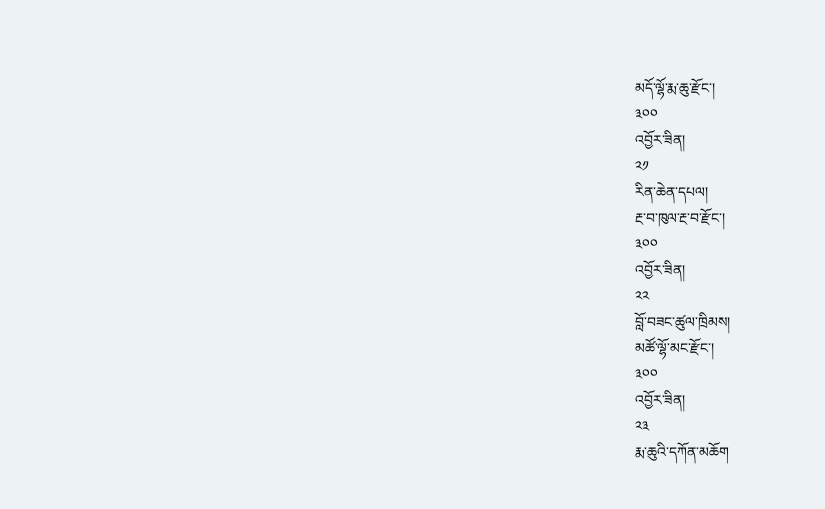མདོ་ལྷོ་རྨ་ཆུ་རྫོང་།
༣༠༠
འབྱོར་ཟིན།
༢༡
རིན་ཆེན་དཔལ།
རྔ་བ་ཁུལ་རྔ་བ་རྫོང་།
༣༠༠
འབྱོར་ཟིན།
༢༢
བློ་བཟང་ཚུལ་ཁྲིམས།
མཚོ་ལྷོ་མང་རྫོང་།
༣༠༠
འབྱོར་ཟིན།
༢༣
རྨ་ཆུའི་དཀོན་མཆོག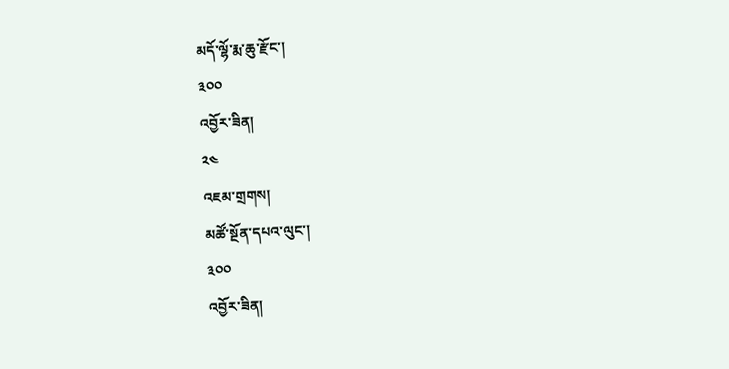མདོ་ལྷོ་རྨ་ཆུ་རྫོང་།
༣༠༠
འབྱོར་ཟིན།
༢༤
འཇམ་གྲགས།
མཚོ་སྔོན་དཔའ་ལུང་།
༣༠༠
འབྱོར་ཟིན།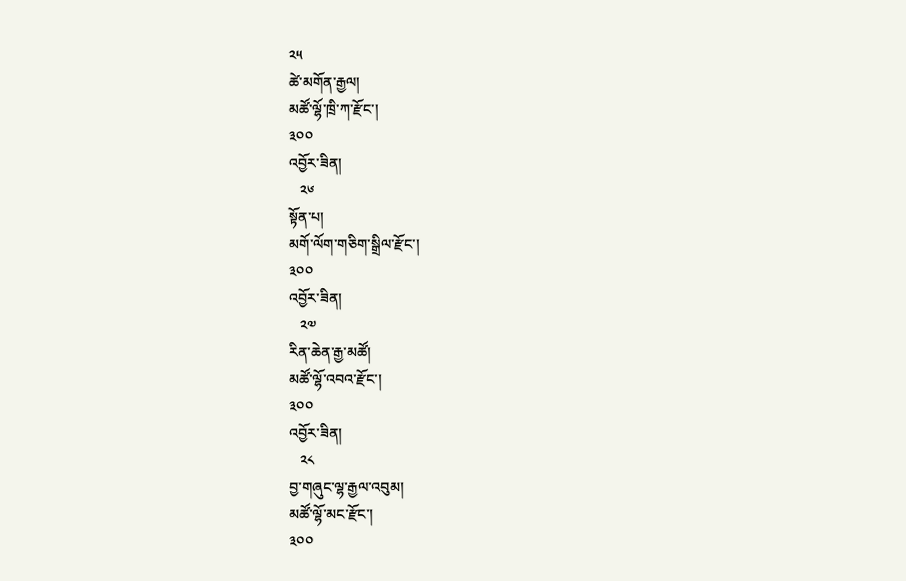༢༥
ཚེ་མགོན་རྒྱལ།
མཚོ་ལྷོ་ཁྲི་ཀ་རྫོང་།
༣༠༠
འབྱོར་ཟིན།
   ༢༦
སྟོན་པ།
མགོ་ལོག་གཅིག་སྒྲིལ་རྫོང་།
༣༠༠
འབྱོར་ཟིན།
   ༢༧
རིན་ཆེན་རྒྱ་མཚོ།
མཚོ་ལྷོ་འབའ་རྫོང་།
༣༠༠
འབྱོར་ཟིན།
   ༢༨
བྱ་གཞུང་ལྷ་རྒྱལ་འབུམ།
མཚོ་ལྷོ་མང་རྫོང་།
༣༠༠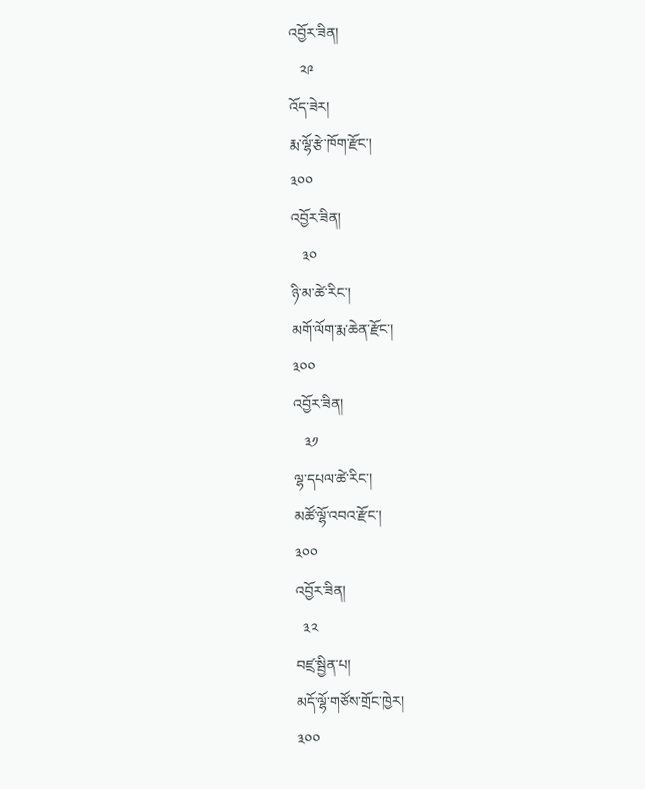འབྱོར་ཟིན།
   ༢༩
འོད་ཟེར།
རྨ་ལྷོ་རྩེ་ཁོག་རྫོང་།
༣༠༠
འབྱོར་ཟིན།
   ༣༠
ཉི་མ་ཚེ་རིང་།
མགོ་ལོག་རྨ་ཆེན་རྫོང་།
༣༠༠
འབྱོར་ཟིན།
   ༣༡
ལྷ་དཔལ་ཚེ་རིང་།
མཚོ་ལྷོ་འབའ་རྫོང་།
༣༠༠
འབྱོར་ཟིན།
  ༣༢
བཛྲ་སྦྱིན་པ།
མདོ་ལྷོ་གཙོས་གྲོང་ཁྱེར།
༣༠༠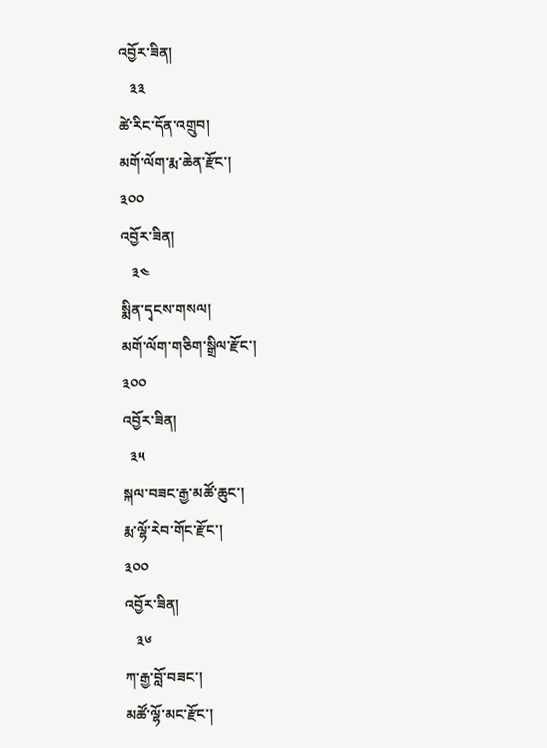འབྱོར་ཟིན།
   ༣༣
ཚེ་རིང་དོན་འགྲུབ།
མགོ་ལོག་རྨ་ཆེན་རྫོང་།
༣༠༠
འབྱོར་ཟིན།
   ༣༤
སྨིན་དྭངས་གསལ།
མགོ་ལོག་གཅིག་སྒྲིལ་རྫོང་།
༣༠༠
འབྱོར་ཟིན།
  ༣༥
སྐལ་བཟང་རྒྱ་མཚོ་ཆུང་།
རྨ་ལྷོ་རེབ་གོང་རྫོང་།
༣༠༠
འབྱོར་ཟིན།
   ༣༦
ཀ་རྒྱ་བློ་བཟང་།
མཚོ་ལྷོ་མང་རྫོང་།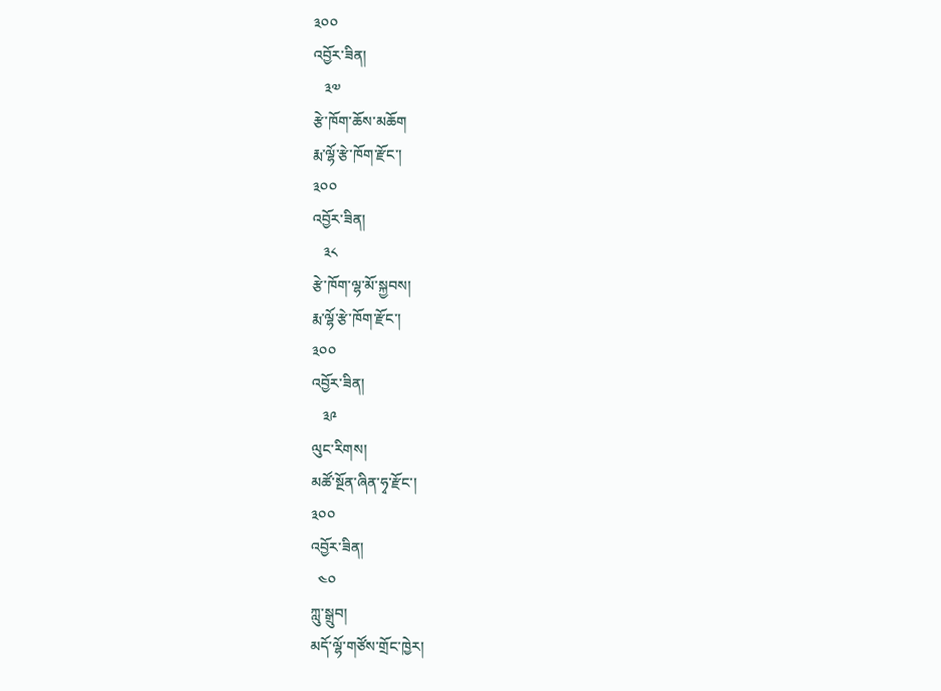༣༠༠
འབྱོར་ཟིན།
   ༣༧
རྩེ་ཁོག་ཆོས་མཆོག
རྨ་ལྷོ་རྩེ་ཁོག་རྫོང་།
༣༠༠
འབྱོར་ཟིན།
   ༣༨
རྩེ་ཁོག་ལྷ་མོ་སྐྱབས།
རྨ་ལྷོ་རྩེ་ཁོག་རྫོང་།
༣༠༠
འབྱོར་ཟིན།
   ༣༩
ལུང་རིགས།
མཚོ་སྔོན་ཞིན་ཧྭ་རྫོང་།
༣༠༠
འབྱོར་ཟིན།
  ༤༠
ཀླུ་སྒྲུབ།
མདོ་ལྷོ་གཙོས་གྲོང་ཁྱེར།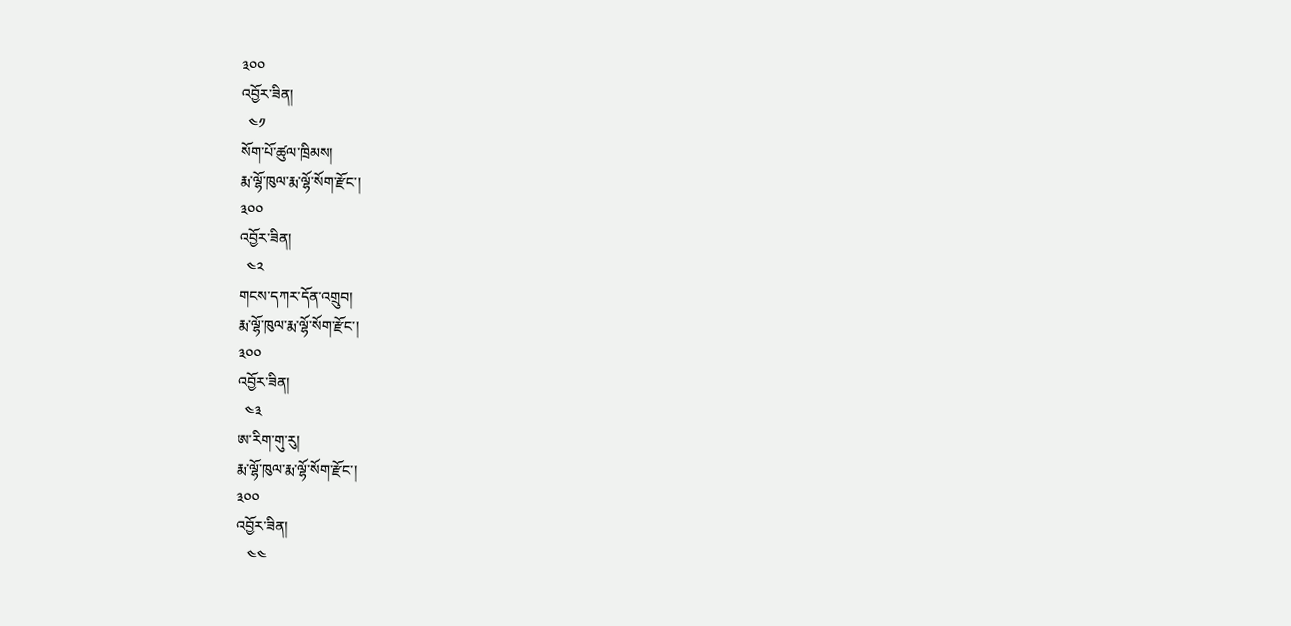༣༠༠
འབྱོར་ཟིན།
  ༤༡
སོག་པོ་ཚུལ་ཁྲིམས།
རྨ་ལྷོ་ཁུལ་རྨ་ལྷོ་སོག་རྫོང་།
༣༠༠
འབྱོར་ཟིན།
  ༤༢
གངས་དཀར་དོན་འགྲུབ།
རྨ་ལྷོ་ཁུལ་རྨ་ལྷོ་སོག་རྫོང་།
༣༠༠
འབྱོར་ཟིན།
  ༤༣
ཨ་རིག་གུ་རུ།
རྨ་ལྷོ་ཁུལ་རྨ་ལྷོ་སོག་རྫོང་།
༣༠༠
འབྱོར་ཟིན།
   ༤༤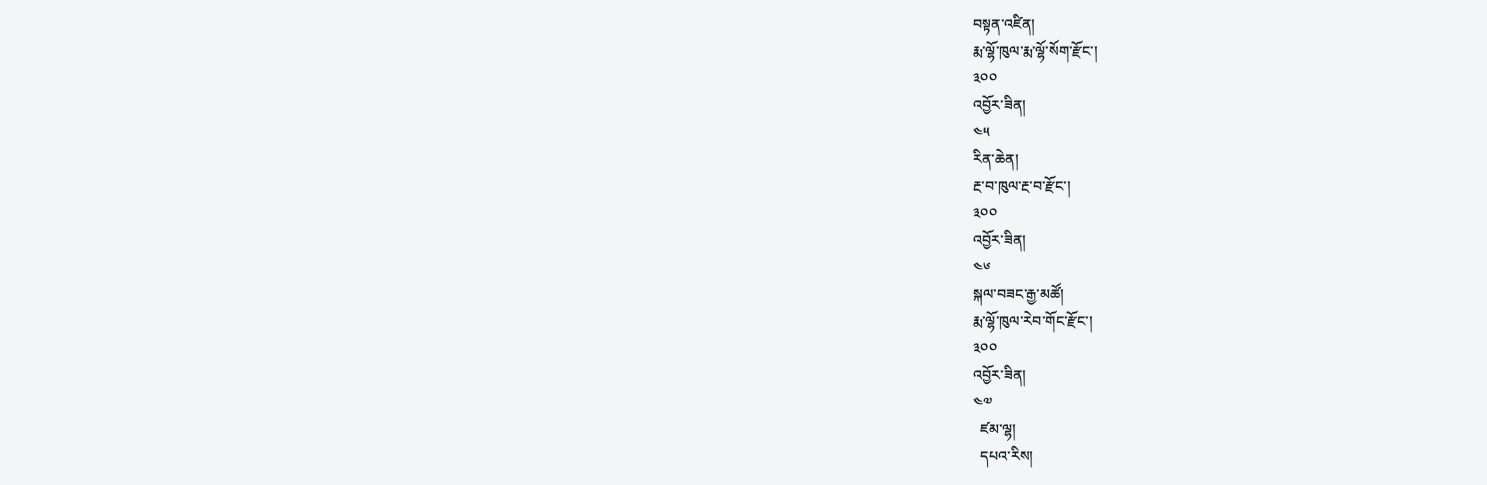བསྟན་འཛིན།
རྨ་ལྷོ་ཁུལ་རྨ་ལྷོ་སོག་རྫོང་།
༣༠༠
འབྱོར་ཟིན།
༤༥
རིན་ཆེན།
རྔ་བ་ཁུལ་རྔ་བ་རྫོང་།
༣༠༠
འབྱོར་ཟིན།
༤༦
སྐལ་བཟང་རྒྱ་མཚོ།
རྨ་ལྷོ་ཁུལ་རེབ་གོང་རྫོང་།
༣༠༠
འབྱོར་ཟིན།
༤༧
  ཛམ་ལྷ།
  དཔའ་རིས།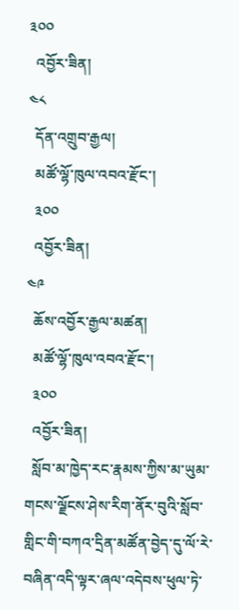༣༠༠
  འབྱོར་ཟིན།
༤༨
  དོན་འགྲུབ་རྒྱལ།
  མཚོ་ལྷོ་ཁུལ་འབའ་རྫོང་།
  ༣༠༠
  འབྱོར་ཟིན།
༤༩
  ཆོས་འབྱོར་རྒྱལ་མཚན།
  མཚོ་ལྷོ་ཁུལ་འབའ་རྫོང་།
  ༣༠༠
  འབྱོར་ཟིན།
  སློབ་མ་ཁྱེད་རང་རྣམས་ཀྱིས་མ་ཡུམ་གངས་ལྗོངས་ཤེས་རིག་ནོར་བུའི་སློབ་གླིང་གི་བཀའ་དྲིན་མཚོན་བྱེད་དུ་ལོ་རེ་བཞིན་འདི་ལྟར་ཞལ་འདེབས་ཕུལ་ཏེ་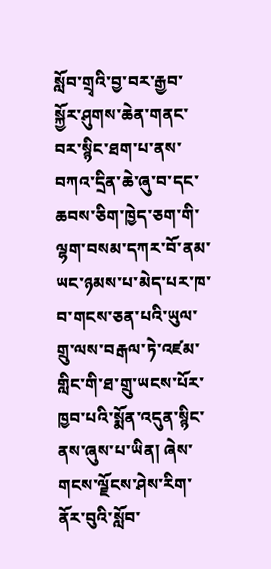སློབ་གྲྭའི་བྱ་བར་རྒྱབ་སྐྱོར་ཤུགས་ཆེན་གནང་བར་སྙིང་ཐག་པ་ནས་བཀའ་དྲིན་ཆེ་ཞུ་བ་དང་ཆབས་ཅིག་ཁྱེད་ཅག་གི་ལྷག་བསམ་དཀར་བོ་ནམ་ཡང་ཉམས་པ་མེད་པར་ཁ་བ་གངས་ཅན་པའི་ཡུལ་གྲུ་ལས་བརྒལ་ཏེ་འཛམ་གླིང་གི་ཐ་གྲུ་ཡངས་པོར་ཁྱབ་པའི་སྨོན་འདུན་སྙིང་ནས་ཞུས་པ་ཡིན། ཞེས་གངས་ལྗོངས་ཤེས་རིག་ནོར་བུའི་སློབ་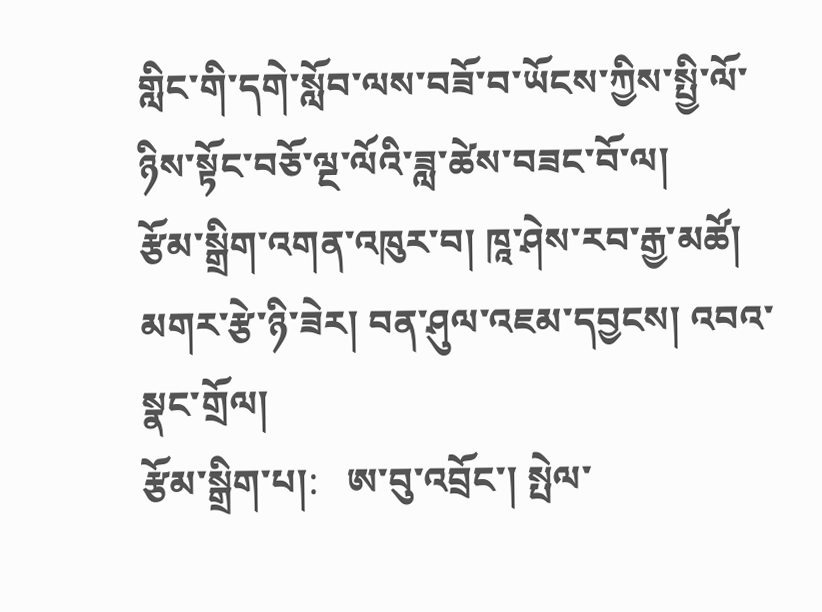གླིང་གི་དགེ་སློབ་ལས་བཟོ་བ་ཡོངས་ཀྱིས་སྤྱི་ལོ་ཉིས་སྟོང་བཅོ་ལྔ་ལོའི་ཟླ་ཚེས་བཟང་བོ་ལ།
རྩོམ་སྒྲིག་འགན་འཁུར་བ། ཁཱ་ཤེས་རབ་རྒྱ་མཚོ། མགར་རྩེ་ཉི་ཟེར། བན་ཤུལ་འཇམ་དབྱངས། འབའ་སྣང་གྲོལ།
རྩོམ་སྒྲིག་པ།:   ཨ་བུ་འབྲོང་། སྤེལ་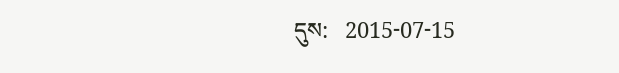དུས:   2015-07-15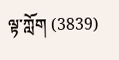ལྟ་ཀློག (3839)